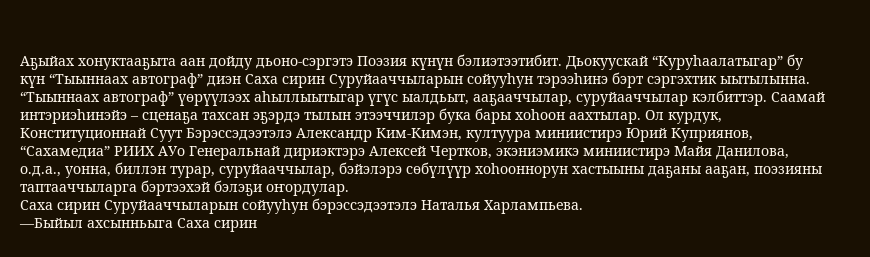Аҕыйах хонуктааҕыта аан дойду дьоно-сэргэтэ Поэзия күнүн бэлиэтээтибит. Дьокуускай “Куруһаалатыгар” бу күн “Тыыннаах автограф” диэн Саха сирин Суруйааччыларын сойууһун тэрээһинэ бэрт сэргэхтик ыытылынна.
“Тыыннаах автограф” үөрүүлээх аһыллыытыгар үгүс ыалдьыт, ааҕааччылар, суруйааччылар кэлбиттэр. Саамай интэриэһинэйэ – сценаҕа тахсан эҕэрдэ тылын этээччилэр бука бары хоһоон аахтылар. Ол курдук, Конституционнай Суут Бэрэссэдээтэлэ Александр Ким-Кимэн, култуура миниистирэ Юрий Куприянов, “Сахамедиа” РИИХ АУо Генеральнай дириэктэрэ Алексей Чертков, экэниэмикэ миниистирэ Майя Данилова, о.д.а., уонна, биллэн турар, суруйааччылар, бэйэлэрэ сөбүлүүр хоһооннорун хастыыны даҕаны ааҕан, поэзияны таптааччыларга бэртээхэй бэлэҕи оҥордулар.
Саха сирин Суруйааччыларын сойууһун бэрэссэдээтэлэ Наталья Харлампьева.
—Быйыл ахсынньыга Саха сирин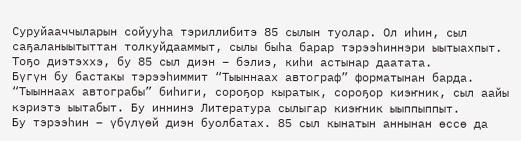Суруйааччыларын сойууһа тэриллибитэ 85 сылын туолар. Ол иһин, сыл саҕаланыытыттан толкуйдааммыт, сылы быһа барар тэрээһиннэри ыытыахпыт. Тоҕо диэтэххэ, бу 85 сыл диэн – бэлиэ, киһи астынар даатата.
Бүгүн бу бастакы тэрээһиммит “Тыыннаах автограф” форматынан барда. “Тыыннаах автограбы” биһиги, сороҕор кыратык, сороҕор киэҥник, сыл аайы кэриэтэ ыытабыт. Бу иннинэ Литература сылыгар киэҥник ыыппыппыт.
Бу тэрээһин – үбүлүөй диэн буолбатах. 85 сыл кынатын аннынан өссө да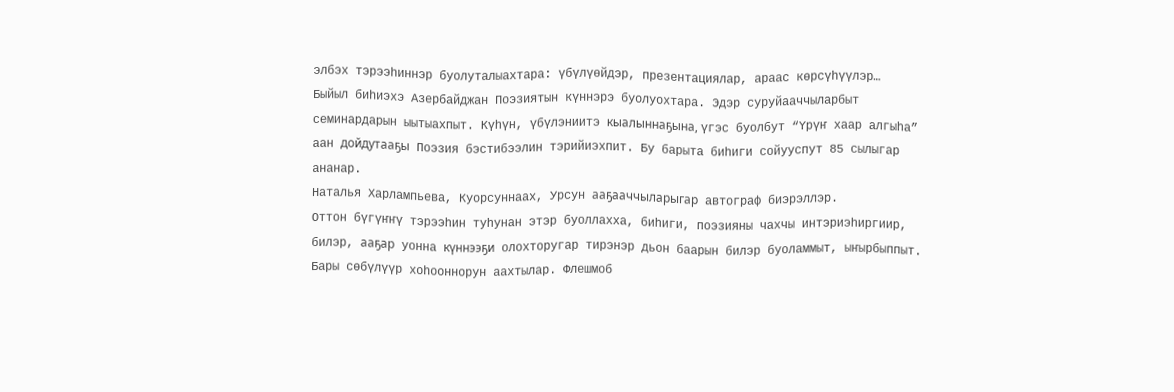элбэх тэрээһиннэр буолуталыахтара: үбүлүөйдэр, презентациялар, араас көрсүһүүлэр…
Быйыл биһиэхэ Азербайджан Поэзиятын күннэрэ буолуохтара. Эдэр суруйааччыларбыт семинардарын ыытыахпыт. Күһүн, үбүлэниитэ кыалыннаҕына, үгэс буолбут “Үрүҥ хаар алгыһа” аан дойдутааҕы Поэзия бэстибээлин тэрийиэхпит. Бу барыта биһиги сойууспут 85 сылыгар ананар.
Наталья Харлампьева, Куорсуннаах, Урсун ааҕааччыларыгар автограф биэрэллэр.
Оттон бүгүҥҥү тэрээһин туһунан этэр буоллахха, биһиги, поэзияны чахчы интэриэһиргиир, билэр, ааҕар уонна күннээҕи олохторугар тирэнэр дьон баарын билэр буоламмыт, ыҥырбыппыт. Бары сөбүлүүр хоһооннорун аахтылар. Флешмоб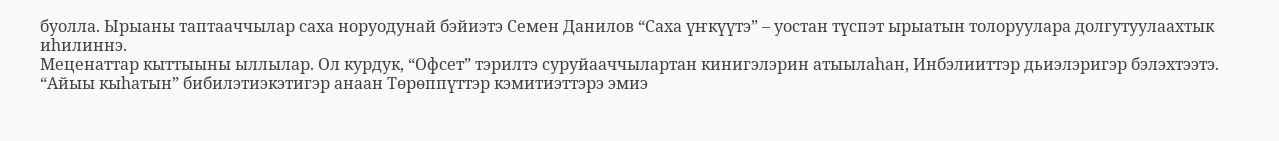буолла. Ырыаны таптааччылар саха норуодунай бэйиэтэ Семен Данилов “Саха үҥкүүтэ” – уостан түспэт ырыатын толоруулара долгутуулаахтык иһилиннэ.
Меценаттар кыттыыны ыллылар. Ол курдук, “Офсет” тэрилтэ суруйааччылартан кинигэлэрин атыылаһан, Инбэлииттэр дьиэлэригэр бэлэхтээтэ. “Айыы кыһатын” бибилэтиэкэтигэр анаан Төрөппүттэр кэмитиэттэрэ эмиэ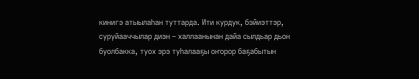кинигэ атыылаһан туттарда. Ити курдук, бэйиэттэр, суруйааччылар диэн – халлаанынан дайа сылдьар дьон буолбакка, туох эрэ туһалааҕы оҥорор баҕабытын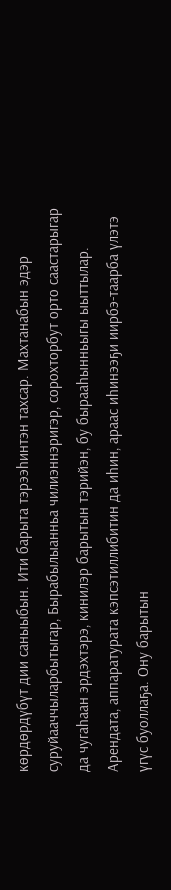көрдөрдүбүт дии саныыбын. Ити барыта тэрээһинтэн тахсар. Махтанабын эдэр суруйааччыларбытыгар, Бырабылыанньа чилиэннэригэр, сорохторбут орто саастарыгар да чугаһаан эрдэхтэрэ, кинилэр барытын тэрийэн, бу бырааһынньыгы ыыттылар. Арендата, аппаратурата кэпсэтиллибитин да иһин, араас иһинээҕи иирбэ-таарба үлэтэ үгүс буоллаҕа. Ону барытын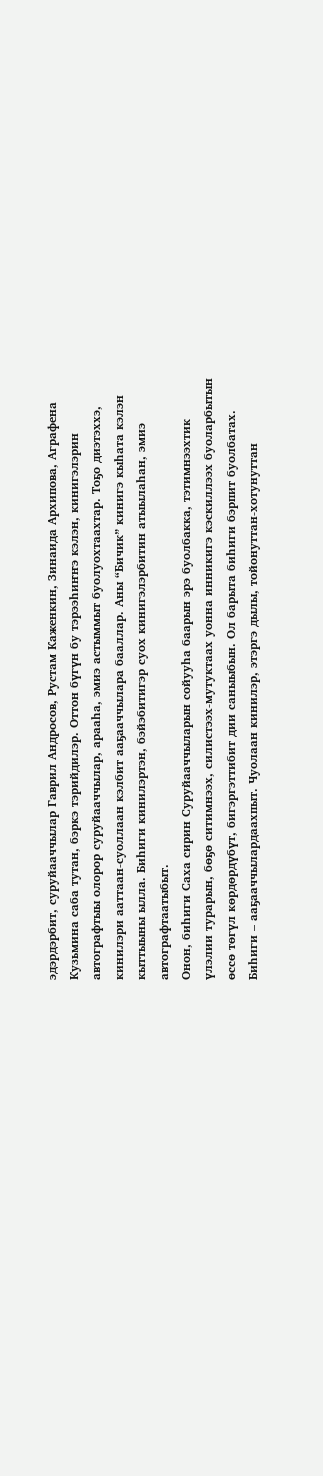эдэрдэрбит, суруйааччылар Гаврил Андросов, Рустам Каженкин, Зинаида Архипова, Аграфена Кузьмина саба тутан, бэркэ тэрийдилэр. Оттон бүгүн бу тэрээһиҥҥэ кэлэн, кинигэлэрин автографтыы олорор суруйааччылар, арааһа, эмиэ астыммыт буолуохтаахтар. Тоҕо диэтэххэ, кинилэри ааттаан-суоллаан кэлбит ааҕааччылара бааллар. Аны “Бичик” кинигэ кыһата кэлэн кыттыыны ылла. Биһиги кинилэртэн, бэйэбитигэр суох кинигэлэрбитин атыылаһан, эмиэ автографтаатыбыт.
Онон, биһиги Саха сирин Суруйааччыларын сойууһа баарын эрэ буолбакка, тэтимнээхтик үлэлии турарын, бөҕө ситимнээх, силистээх-мутуктаах уонна инникигэ кэскиллээх буоларбытын өссө төгүл көрдөрдүбүт, бигэргэттибит дии саныыбын. Ол барыта биһиги бэрпит буолбатах. Биһиги – ааҕааччылардаахпыт. Чуолаан кинилэр, этэргэ дылы, тойонуттан-хотунуттан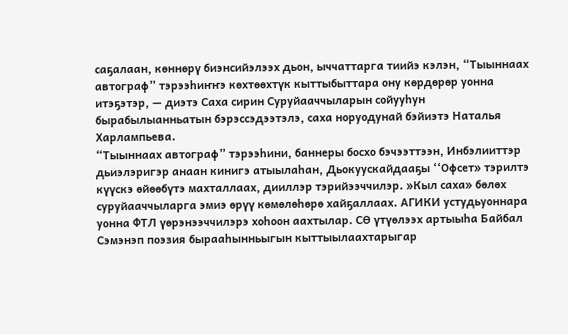саҕалаан, көннөрү биэнсийэлээх дьон, ыччаттарга тиийэ кэлэн, “Тыыннаах автограф” тэрээһиҥҥэ көхтөөхтүк кыттыбыттара ону көрдөрөр уонна итэҕэтэр, — диэтэ Саха сирин Суруйааччыларын сойууһун бырабылыанньатын бэрэссэдээтэлэ, саха норуодунай бэйиэтэ Наталья Харлампьева.
“Тыыннаах автограф” тэрээһини, баннеры босхо бэчээттээн, Инбэлииттэр дьиэлэригэр анаан кинигэ атыылаһан, Дьокуускайдааҕы ‘‘Офсет» тэрилтэ күүскэ өйөөбүтэ махталлаах, дииллэр тэрийээччилэр. »Кыл саха» бөлөх суруйааччыларга эмиэ өрүү көмөлөһөрө хайҕаллаах. АГИКИ устудьуоннара уонна ФТЛ үөрэнээччилэрэ хоһоон аахтылар. СӨ үтүөлээх артыыһа Байбал Сэмэнэп поэзия бырааһынньыгын кыттыылаахтарыгар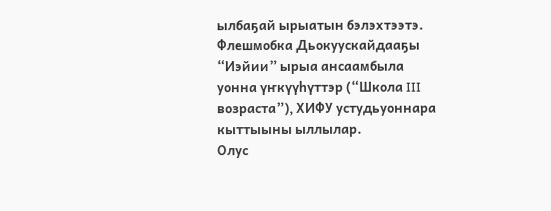ылбаҕай ырыатын бэлэхтээтэ. Флешмобка Дьокуускайдааҕы “Иэйии” ырыа ансаамбыла уонна үҥкүүһүттэр (“Школа III возраста”), ХИФУ устудьуоннара кыттыыны ыллылар.
Олус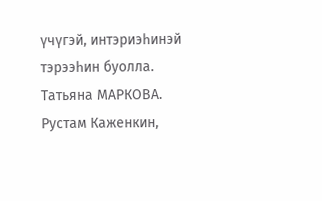үчүгэй, интэриэһинэй тэрээһин буолла.
Татьяна МАРКОВА.
Рустам Каженкин,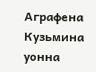Аграфена Кузьмина уонна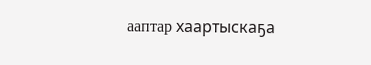ааптар хаартыскаҕа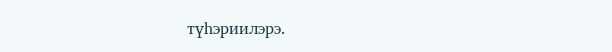түһэриилэрэ.